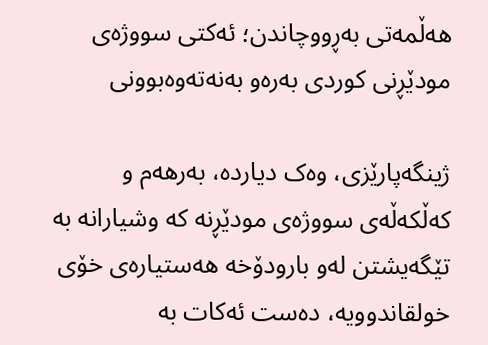هەڵمەتی بەڕووچاندن؛ ئەکتی سووژەی مودێڕنی کوردی بەرەو بەنەتەوەبوونی

ژینگەپارێزی، وەک دیاردە، بەرهەم و کەڵکەڵەی سووژەی مودێڕنە کە وشیارانە بە تێگەیشتن لەو بارودۆخە هەستیارەی خۆی خولقاندوویە، دەست ئەکات بە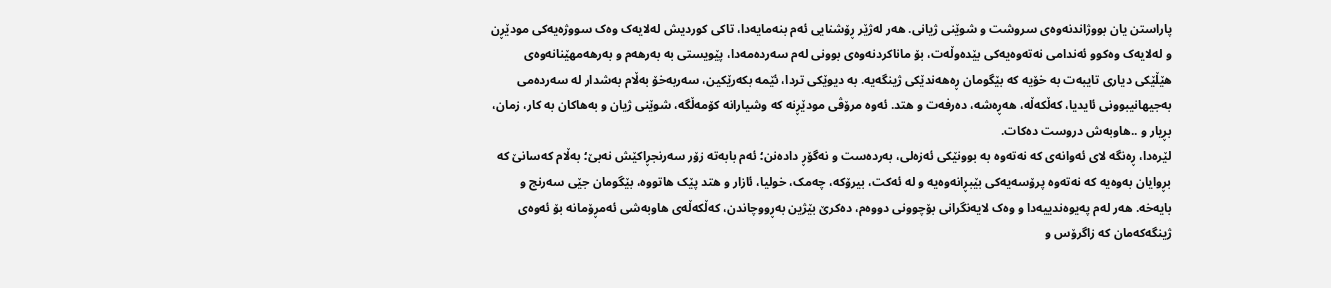پاراستن یان بووژاندنەوەی سروشت و شوێنی ژیانی. هەر لەژێر ڕۆشنایی ئەم بنەمایەدا، تاکی کوردیش لەلایەک وەک سووژەیەکی مودێڕن و لەلایەک وەکوو ئەندامی نەتەوەیەکی بێدەوڵەت، بۆ ماناکردنەوەی بوونی لەم سەردەمەدا، پێویستی بە بەرهەم و بەرهەمهێنانەوەی هێڵێکی دیاری تایبەت بە خۆیە کە بێگومان ڕەهەندێکی ژینگەیە. بە دیوێکی تردا، ئێمە بکەرێکین، سەربەخۆ بەڵام بەشدار لە سەردەمی بەجیهانیبوونی ئایدیا، کەڵکەڵە، هەڕەشە، دەرفەت و هتد. ئەوە مرۆڤی مودێڕنە کە وشیارانە کۆمەڵگە، شوێنی ژیان و بەهاکان بە کار، زمان، بڕیار و ..هاوبەش دروست دەکات.
لێرەدا، ڕەنگە لای ئەوانەی کە نەتەوە بە بوونێکی ئەزەلی، بەردەست و نەگۆڕ دادەنن؛ ئەم بابەتە زۆر سەرنجڕاکێش نەبێ؛ بەڵام کەسانێ کە بڕوایان بەوەیە کە نەتەوە پرۆسەیەکی بێبڕانەوەیە و لە ئەکت، بیرۆکە، چەمک، خولیا، ئازار و هتد پێک هاتووە، بێگومان جێی سەرنج و بایەخە. هەر لەم پەیوەندییەدا و وەک لایەنگرانی بۆچوونی دووەم، دەکرێ بێژین بەڕووچاندن، کەڵکەڵەی هاوبەشی ئەمڕۆمانە بۆ ئەوەی ژینگەکەمان کە زاگرۆس و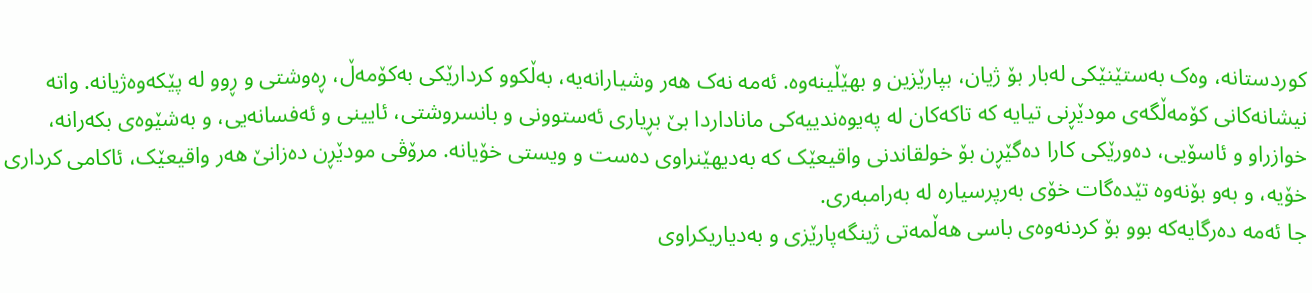کوردستانە، وەک بەستێنێکی لەبار بۆ ژیان، بپارێزین و بهێڵینەوە. ئەمە نەک هەر وشیارانەیە، بەڵکوو کردارێکی بەکۆمەڵ، ڕەوشتی و ڕوو لە پێکەوەژیانە. واتە نیشانەکانی کۆمەڵگەی مودێڕنی تیایە کە تاکەکان لە پەیوەندییەکی ماناداردا بێ بڕیاری ئەستوونی و بانسروشتی، ئایینی و ئەفسانەیی، و بەشێوەی بکەرانە، خوازراو و ئاسۆیی، دەورێکی کارا دەگێڕن بۆ خولقاندنی واقیعێک کە بەدیهێنراوی دەست و ویستی خۆیانە. مرۆڤی مودێڕن دەزانێ هەر واقیعێک، ئاکامی کرداری خۆیە، و بەو بۆنەوە تێدەگات خۆی بەرپرسیارە لە بەرامبەری.
جا ئەمە دەرگایەکە بوو بۆ کردنەوەی باسی هەڵمەتی ژینگەپارێزی و بەدیاریکراوی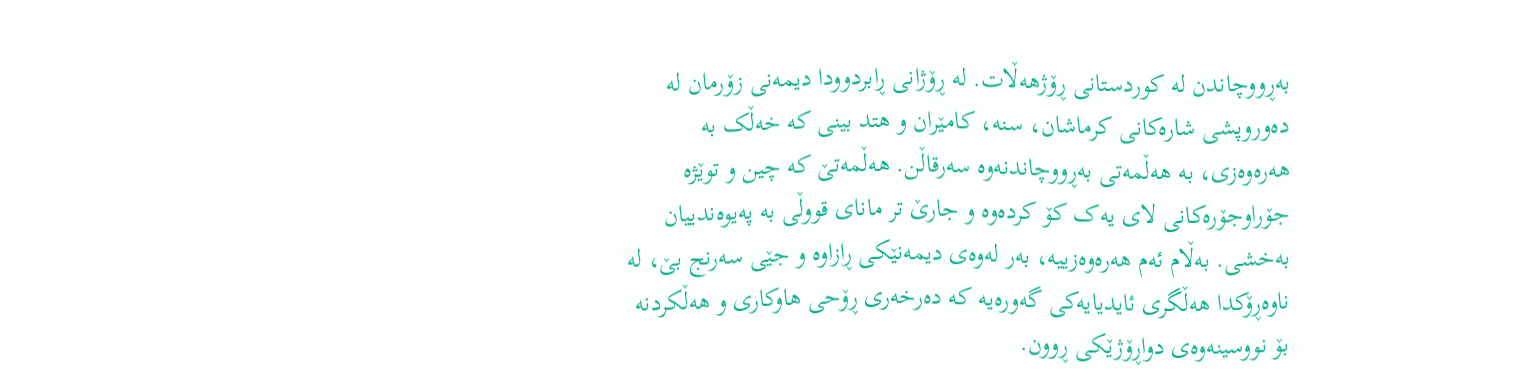بەڕووچاندن لە کوردستانی ڕۆژهەڵات. لە ڕۆژانی ڕابردوودا دیمەنی زۆرمان لە دەوروپشی شارەکانی کرماشان، سنە، کامێران و هتد بینی کە خەڵک بە هەرەوەزی، بە هەڵمەتی بەڕووچاندنەوە سەرقاڵن. هەڵمەتێ کە چین و توێژە جۆراوجۆرەکانی لای یەک کۆ کردەوە و جارێ تر مانای قووڵی بە پەیوەندییان بەخشی. بەڵام ئەم هەرەوەزییە، بەر لەوەی دیمەنێکی ڕازاوە و جێی سەرنج بێ، له ناوەڕۆکدا هەڵگری ئایدیایەکی گەورەیە کە دەرخەری ڕۆحی هاوکاری و هەڵکردنە بۆ نووسینەوەی دواڕۆژێکی ڕوون.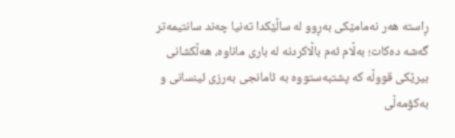ڕاستە هەر نەمامێکی بەڕوو لە ساڵێکدا تەنیا چەند سانتیمەتر گەشە دەکات؛ بەڵام ئەم باڵاکردنە لە باری ماناوە، هەڵکشانی بیرێکی قووڵە کە پشتبەستووە بە ئامانجی بەرزی ئینسانی و بەکۆمەڵی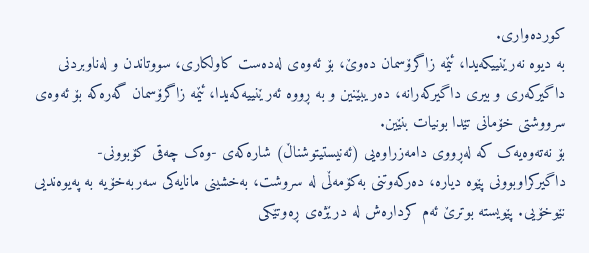کوردەواری.
بە دیوە نەرێنییکەیدا، ئێمە زاگرۆسمان دەوێ، بۆ ئەوەی لەدەست کاولکاری، سووتاندن و لەناوبردنی داگیرکەری و بیری داگیرکەرانە، دەریبێنین و بە ڕووە ئەرێنییەکەیدا، ئێمە زاگرۆسمان گەرەکە بۆ ئەوەی سرووشتی خۆمانی تێدا بونیات بنێین.
بۆ نەتەوەیەک کە لەڕووی دامەزراوەیی (ئەنیستیتوشناڵ) شارەکەی -وەک چەقی کۆبوونی- داگیرکراوبوونی پێوە دیارە، دەرکەوتنی بەکۆمەڵی لە سروشت، بەخشینی مانایەکی سەربەخۆیە بە پەیوەندیی نێوخۆیی. پێویستە بوترێ ئەم کردارەش لە درێژەی ڕەوتێکی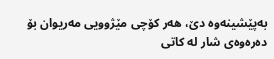بەپێشینەوە دێ، هەر کۆچی مێژوویی مەریوان بۆ دەرەوەی شار لە کاتی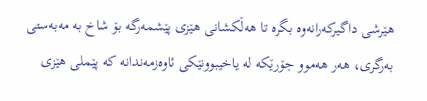هێرشی داگیرکەرانەوە بگرە تا هەڵکشانی هێزی پێشمەرگە بۆ شاخ بە مەبەستی بەرگری، هەر هەموو جۆرێکە لە یاخیبوونێکی ئاوەزمەندانە کە پێملی هێزی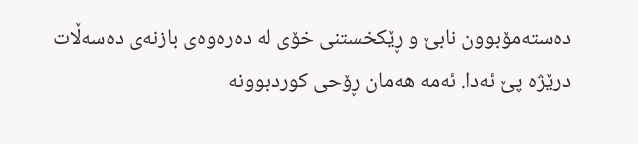دەستەمۆبوون نابێ و ڕێکخستنی خۆی لە دەرەوەی بازنەی دەسەڵات درێژە پێ ئەدا. ئەمە هەمان ڕۆحی کوردبوونە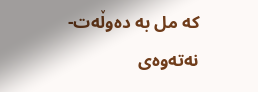کە مل بە دەوڵەت-نەتەوەی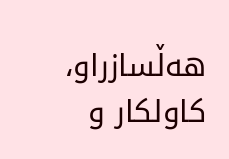هەڵسازراو، کاولکار و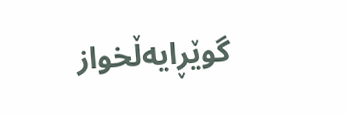گوێڕایەڵخواز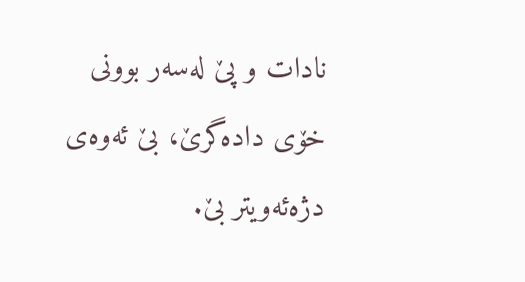نادات و پێ لەسەر بوونی خۆی دادەگرێ، بێ ئەوەی دژەئەویتر بێ.